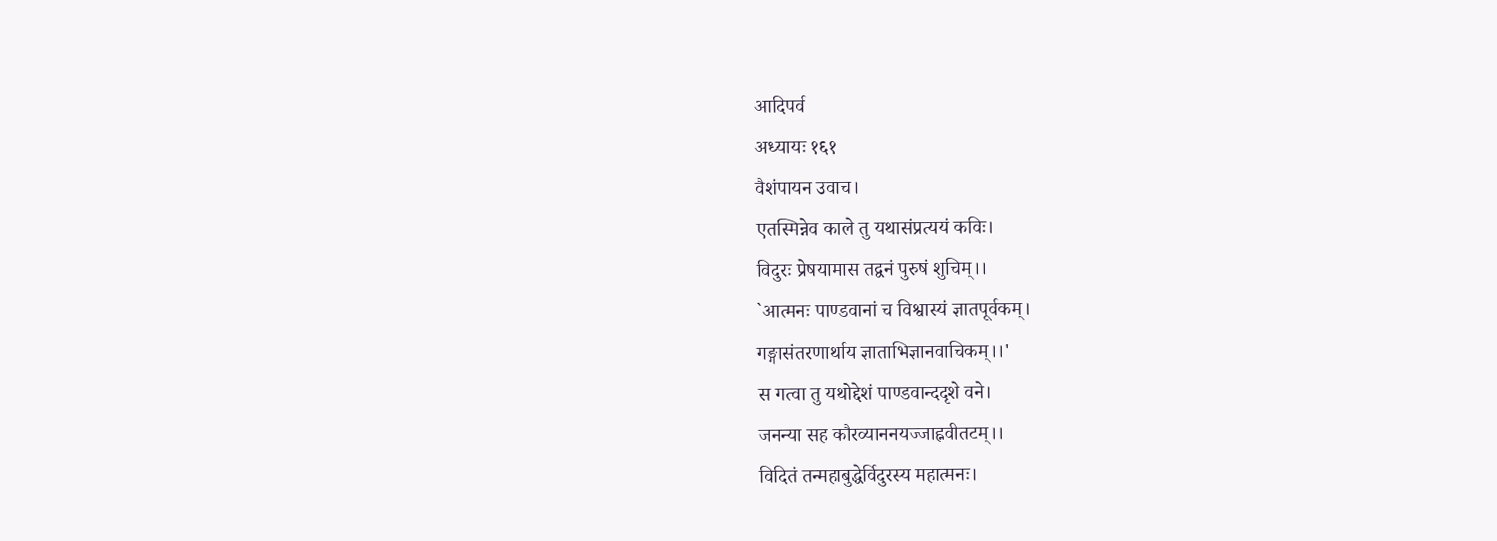आदिपर्व
अध्यायः १६१
वैशंपायन उवाच।
एतस्मिन्नेव काले तु यथासंप्रत्ययं कविः।
विदुरः प्रेषयामास तद्वनं पुरुषं शुचिम्।।
`आत्मनः पाण्डवानां च विश्वास्यं ज्ञातपूर्वकम्।
गङ्गासंतरणार्थाय ज्ञाताभिज्ञानवाचिकम्।।'
स गत्वा तु यथोद्देशं पाण्डवान्ददृशे वने।
जनन्या सह कौरव्याननयज्जाह्नवीतटम्।।
विदितं तन्महाबुद्धेर्विदुरस्य महात्मनः।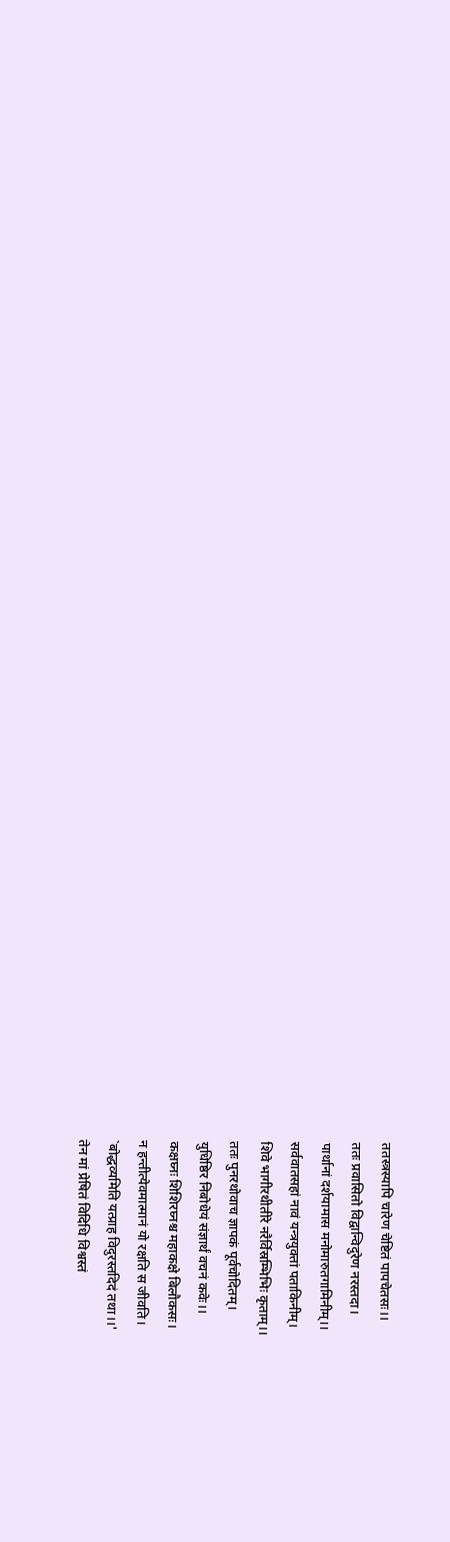ततस्त्रस्यापि चारेण चेष्टितं पापचेतसः।।
ततः प्रवासितो विद्वान्विदुरेण नरस्तदा।
पार्थानां दर्शयामास मनोमारुतगामिनीम्।।
सर्ववातसहां नावं यन्त्रयुक्तां पताकिनीम्।
शिवे भागीरथीतीरे नरैर्विस्रम्भिभिः कृताम्।।
ततः पुनरथोवाच ज्ञापकं पूर्वचोदितम्।
युधिष्ठिर निबोधेयं संज्ञार्थं वचनं कवेः।।
कक्षघ्नः शिशिरघ्नश्च महाकक्षे बिलौकसः।
न हन्तीत्येवमात्मानं यो रक्षति स जीवति।
`बोद्धव्यमिति यत्प्राह विदुरस्तदिदं तथा।।'
तेन मां प्रेषितं विदिधि विश्वस्तं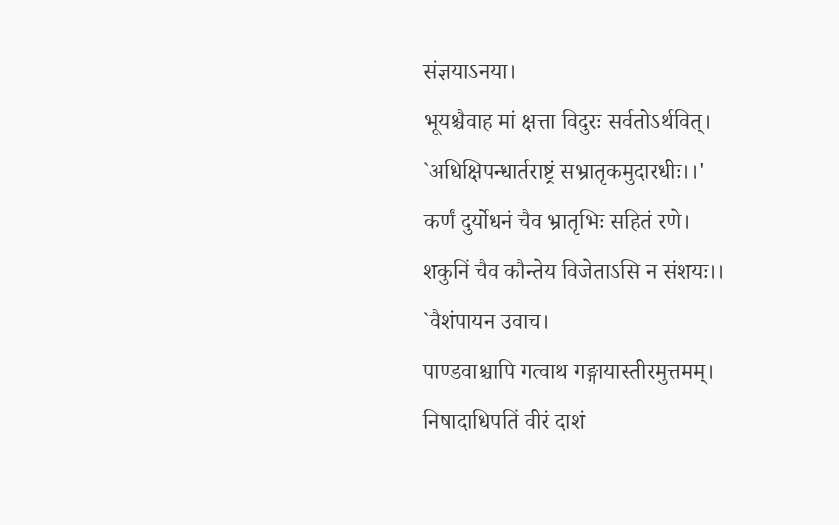संज्ञयाऽनया।
भूयश्चैवाह मां क्षत्ता विदुरः सर्वतोऽर्थवित्।
`अधिक्षिपन्धार्तराष्ट्रं सभ्रातृकमुदारधीः।।'
कर्णं दुर्योधनं चैव भ्रातृभिः सहितं रणे।
शकुनिं चैव कौन्तेय विजेताऽसि न संशयः।।
`वैशंपायन उवाच।
पाण्डवाश्चापि गत्वाथ गङ्गायास्तीरमुत्तमम्।
निषादाधिपतिं वीरं दाशं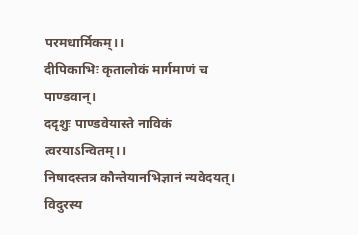परमधार्मिकम्।।
दीपिकाभिः कृतालोकं मार्गमाणं च पाण्डवान्।
ददृशुः पाण्डवेयास्ते नाविकं त्वरयाऽन्वितम्।।
निषादस्तत्र कौन्तेयानभिज्ञानं न्यवेदयत्।
विदुरस्य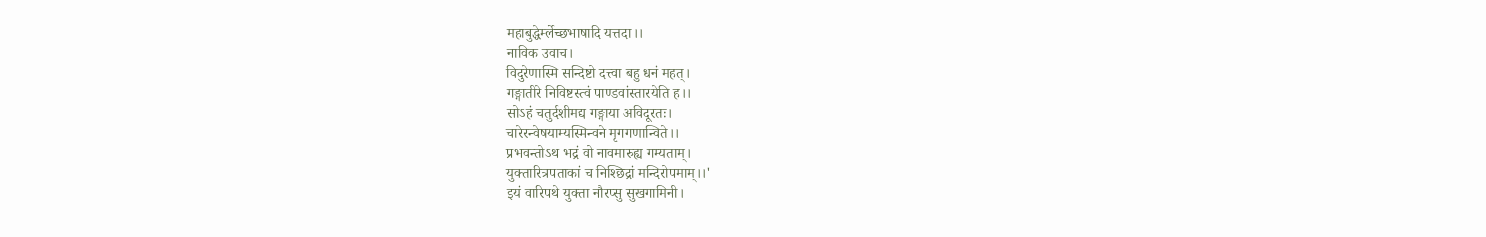महाबुद्धेर्म्लेच्छभाषादि यत्तदा।।
नाविक उवाच।
विदुरेणास्मि सन्दिष्टो दत्त्वा बहु धनं महत्।
गङ्गातीरे निविष्टस्त्वं पाण्डवांस्तारयेति ह।।
सोऽहं चतुर्दशीमद्य गङ्गाया अविदूरतः।
चारेरन्वेषयाम्यस्मिन्वने मृगगणान्विते।।
प्रभवन्तोऽथ भद्रं वो नावमारुह्य गम्यताम्।
युक्तारित्रपताकां च निश्छिद्रां मन्दिरोपमाम्।।'
इयं वारिपथे युक्ता नौरप्सु सुखगामिनी।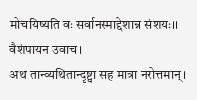मोचयिष्यति वः सर्वानस्माद्देशान्न संशयः।।
वैशंपायन उवाच।
अथ तान्व्यथितान्दृष्ट्वा सह मात्रा नरोत्तमान्।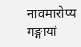नावमारोप्य गङ्गायां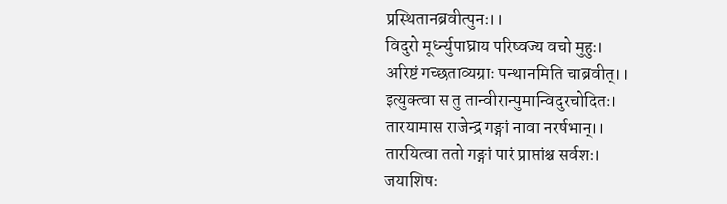प्रस्थितानब्रवीत्पुनः।।
विदुरो मूर्ध्न्युपाघ्राय परिष्वज्य वचो मुहुः।
अरिष्टं गच्छताव्यग्राः पन्थानमिति चाब्रवीत्।।
इत्युक्त्वा स तु तान्वीरान्पुमान्विदुरचोदितः।
तारयामास राजेन्द्र गङ्गां नावा नरर्षभान्।।
तारयित्वा ततो गङ्गां पारं प्राप्तांश्च सर्वशः।
जयाशिषः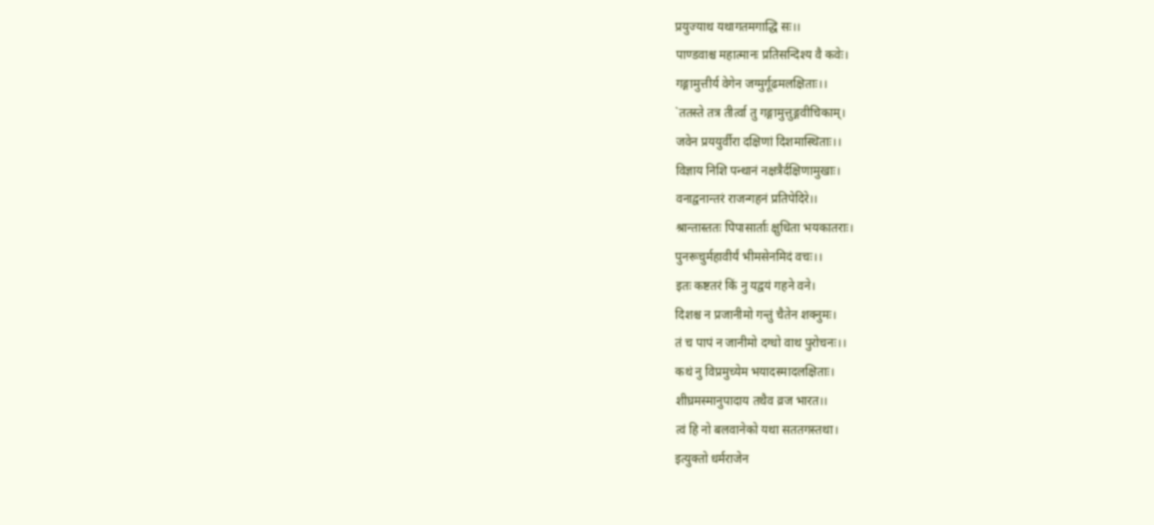प्रयुज्याथ यथागतमगाद्धि सः।।
पाण्डवाश्च महात्मानः प्रतिसन्दिश्य वै कवेः।
गङ्गामुत्तीर्य वेगेन जग्मुर्गूढमलक्षिताः।।
`ततस्ते तत्र तीर्त्वा तु गङ्गामुत्तुङ्गवीचिकाम्।
जवेन प्रययुर्वीरा दक्षिणां दिशमास्थिताः।।
विज्ञाय निशि पन्थानं नक्षत्रैर्दक्षिणामुखाः।
वनाद्वनान्तरं राजन्गहनं प्रतिपेदिरे।।
श्रान्तास्ततः पिपासार्ताः क्षुधिता भयकातराः।
पुनरूचुर्महावीर्यं भीमसेनमिदं वचः।।
इतः कष्टतरं किं नु यद्वयं गहने वने।
दिशश्च न प्रजानीमो गन्तुं चैतेन शक्नुमः।
तं च पापं न जानीमो दग्धो वाथ पुरोचनः।।
कथं नु विप्रमुच्येम भयादस्मादलक्षिताः।
शीघ्रमस्मानुपादाय तथैव व्रज भारत।।
त्वं हि नो बलवानेको यथा सततगस्तथा।
इत्युक्तो धर्मराजेन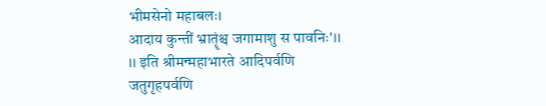भीमसेनो महाबलः।
आदाय कुन्तीं भ्रातॄंश्च जगामाशु स पावनिः'।।
।। इति श्रीमन्महाभारते आदिपर्वणि
जतुगृहपर्वणि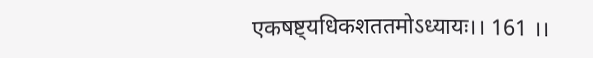एकषष्ट्यधिकशततमोऽध्यायः।। 161 ।।